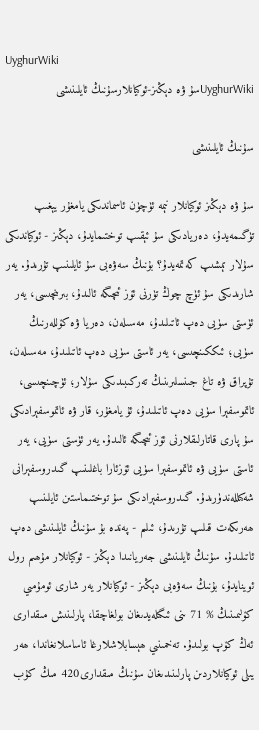UyghurWiki
UyghurWikiسۇ ۋە دېڭىز-ئوكيانلارسۇنىڭ ئايلىنىشى

سۇنىڭ ئايلىنىشى

سۇ ۋە دېڭىز ئوكيانلار نېمە ئۈچۈن ئاسماندىكى يامغۇر يېغىپ تۈگىمەيدۇ، دەريادىكى سۇ ئېقىپ توختىمايدۇ، دېڭىز - ئوكياندىكى سۇلار تېشىپ كەتمەيدۇ؟ بۇنىڭ سەۋەبى سۇ ئايلىنىپ تۇرىدۇ. يەر شارىدىكى سۇ ئۈچ چوڭ تۈرنى ئۆز ئىچىگە ئالىدۇ، بىرىنچىسى، يەر ئۈستى سۈيى دەپ ئاتىلىدۇ، مەسىلەن، دەريا ۋە كۆللەرنىڭ سۈيى؛ ئىككىنچىسى، يەر ئاستى سۈيى دەپ ئاتىلىدۇ، مەسىلەن، تۇپراق ۋە تاغ جىنسلىرىنىڭ تەركىبىدىكى سۇلار؛ ئۈچىنچىسى، ئاتموسفېرا سۈيى دەپ ئاتىلىدۇ، ئۇ يامغۇر، قار ۋە ئاتموسفېرادىكى سۇ پارى قاتارلىقلارنى ئۆز ئىچىگە ئالىدۇ. يەر ئۈستى سۈيى، يەر ئاستى سۈيى ۋە ئاتموسفېرا سۈيى ئۆزئارا باغلىنىپ گىدروسفېرانى شەكىللەندۈرىدۇ. گىدروسفېرادىكى سۇ توختىماستىن ئايلىنىپ ھەرىكەت قىلىپ تۇرىدۇ، ئىلىم - پەندە بۇ سۇنىڭ ئايلىنىشى دەپ ئاتىلىدۇ. سۇنىڭ ئايلىنىشى جەريانىدا دېڭىز - ئوكيانلار مۇھىم رول ئوينايدۇ، بۇنىڭ سەۋەبى دېڭىز - ئوكيانلار يەر شارى ئومۇمىي كۆلىمىنىڭ % 71 ىنى ئىگىلەيدىغان بولغاچقا، پارلىنىش مىقدارى ئەڭ كۆپ بولىدۇ. تەخمىنىي ھېسابلاشلارغا ئاساسلانغاندا، ھەر يىلى ئوكيانلاردىن پارلىنىدىغان سۇنىڭ مىقدارى420 مىڭ كۇب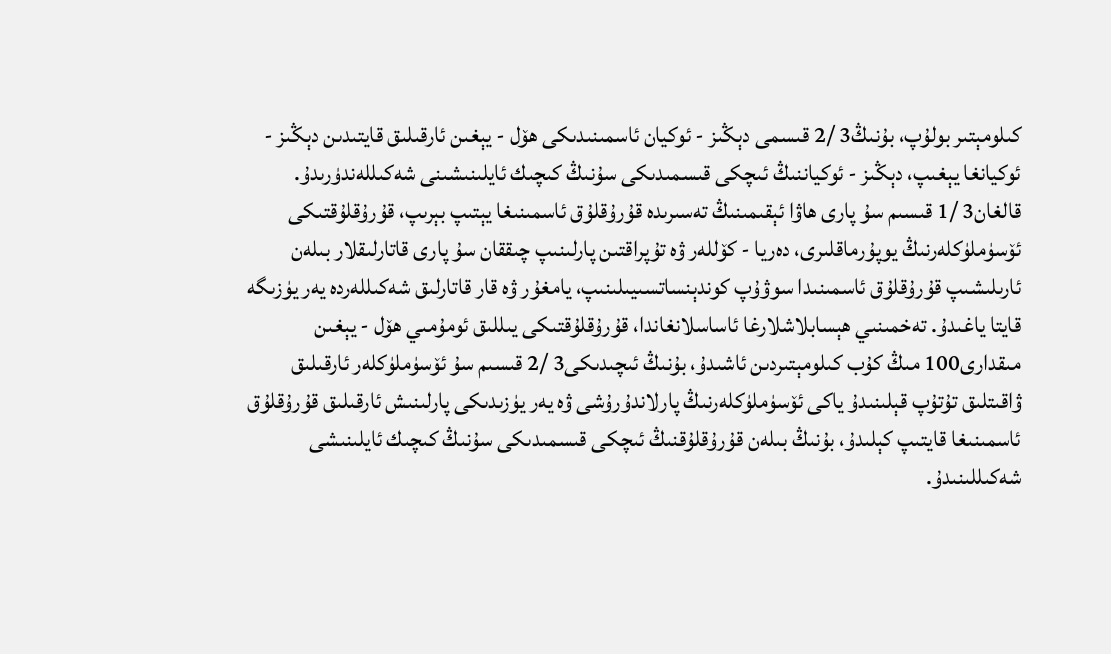كىلومېتىر بولۇپ، بۇنىڭ3 /2 قىسمى دېڭىز - ئوكيان ئاسمىنىدىكى ھۆل - يېغىن ئارقىلىق قايتىدىن دېڭىز - ئوكيانغا يېغىپ، دېڭىز - ئوكياننىڭ ئىچكى قىسمىدىكى سۇنىڭ كىچىك ئايلىنىشىنى شەكىللەندۈرىدۇ. قالغان3 /1 قىسىم سۇ پارى ھاۋا ئېقىمىنىڭ تەسىرىدە قۇرۇقلۇق ئاسمىنىغا يېتىپ بېرىپ، قۇرۇقلۇقتىكى ئۆسۈملۈكلەرنىڭ يوپۇرماقلىرى، دەريا - كۆللەر ۋە تۇپراقتىن پارلىنىپ چىققان سۇ پارى قاتارلىقلار بىلەن ئارىلىشىپ قۇرۇقلۇق ئاسمىنىدا سوۋۇپ كوندېنساتسىيىلىنىپ، يامغۇر ۋە قار قاتارلىق شەكىللەردە يەر يۈزىگە قايتا ياغىدۇ. تەخمىنىي ھېسابلاشلارغا ئاساسلانغاندا، قۇرۇقلۇقتىكى يىللىق ئومۇمىي ھۆل - يېغىن مىقدارى100 مىڭ كۇب كىلومېتىردىن ئاشىدۇ، بۇنىڭ ئىچىدىكى3 /2 قىسىم سۇ ئۆسۈملۈكلەر ئارقىلىق ۋاقىتلىق تۇتۇپ قېلىنىدۇ ياكى ئۆسۈملۈكلەرنىڭ پارلاندۇرۇشى ۋە يەر يۈزىدىكى پارلىنىش ئارقىلىق قۇرۇقلۇق ئاسمىنىغا قايتىپ كېلىدۇ، بۇنىڭ بىلەن قۇرۇقلۇقنىڭ ئىچكى قىسمىدىكى سۇنىڭ كىچىك ئايلىنىشى شەكىللىنىدۇ.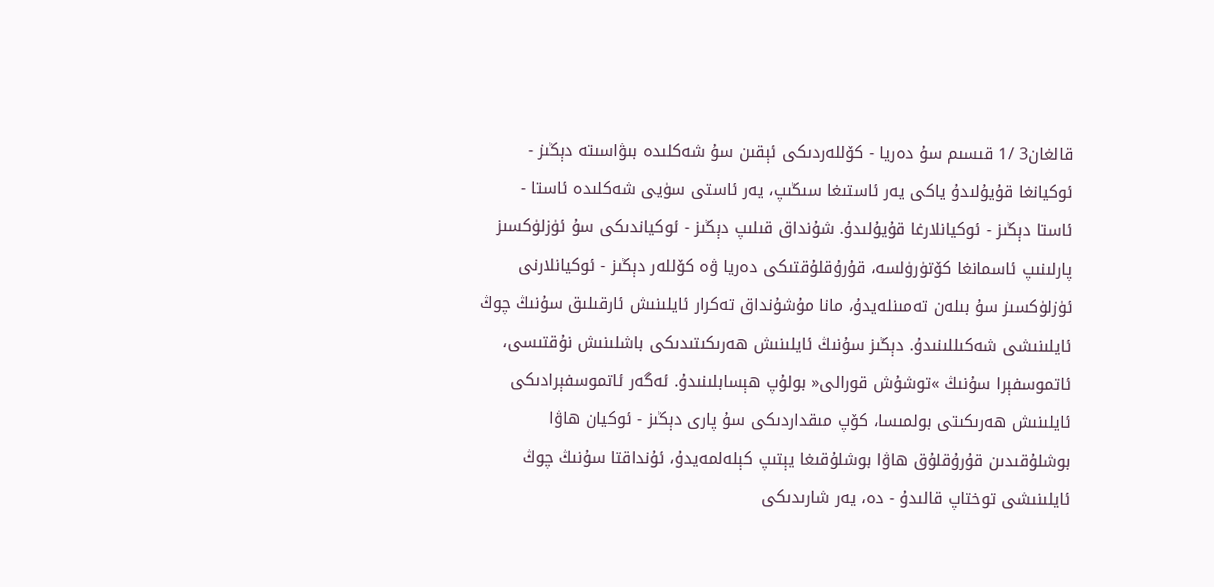قالغان3 /1 قىسىم سۇ دەريا - كۆللەردىكى ئېقىن سۇ شەكلىدە بىۋاسىتە دېڭىز - ئوكيانغا قۇيۇلىدۇ ياكى يەر ئاستىغا سىڭىپ، يەر ئاستى سۈيى شەكلىدە ئاستا - ئاستا دېڭىز - ئوكيانلارغا قۇيۇلىدۇ. شۇنداق قىلىپ دېڭىز - ئوكياندىكى سۇ ئۈزلۈكسىز پارلىنىپ ئاسمانغا كۆتۈرۈلسە، قۇرۇقلۇقتىكى دەريا ۋە كۆللەر دېڭىز - ئوكيانلارنى ئۈزلۈكسىز سۇ بىلەن تەمىنلەيدۇ، مانا مۇشۇنداق تەكرار ئايلىنىش ئارقىلىق سۇنىڭ چوڭ ئايلىنىشى شەكىللىنىدۇ. دېڭىز سۇنىڭ ئايلىنىش ھەرىكىتىدىكى باشلىنىش نۇقتىسى، ئاتموسفېرا سۇنىڭ »توشۇش قورالى« بولۇپ ھېسابلىنىدۇ. ئەگەر ئاتموسفېرادىكى ئايلىنىش ھەرىكىتى بولمىسا، كۆپ مىقداردىكى سۇ پارى دېڭىز - ئوكيان ھاۋا بوشلۇقىدىن قۇرۇقلۇق ھاۋا بوشلۇقىغا يېتىپ كېلەلمەيدۇ، ئۇنداقتا سۇنىڭ چوڭ ئايلىنىشى توختاپ قالىدۇ - دە، يەر شارىدىكى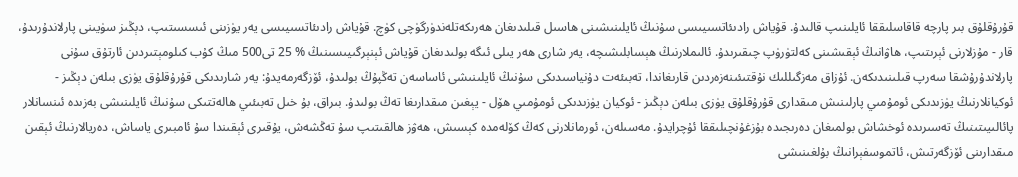قۇرۇقلۇق بىر پارچە قاقاسلىققا ئايلىنىپ قالىدۇ. قۇياش رادىئاتسىيىسى سۇنىڭ ئايلىنىشىنى ھاسىل قىلىدىغان ھەرىكەتلەندۈرگۈچى كۈچ. قۇياش رادىئاتسىيىسى يەر يۈزىنى ئىسسىتىپ، دېڭىز سۈيىنى پارلاندۇرىدۇ، قار - مۇزلارنى ئېرىتىپ، ھاۋانىڭ ئېقىشىنى كەلتۈرۈپ چىقىرىدۇ. ئالىملارنىڭ ھېسابلىشىچە، يەر شارى ھەر يىلى ئىگە بولىدىغان قۇياش ئېنېرگىيىسىنىڭ % 25 تى500 مىڭ كۇب كىلومېتىردىن ئارتۇق سۇنى پارلاندۇرۇشقا سەرپ قىلىنىدىكەن. ئۇزاق مەزگىللىك نۇقتىئىنەزەردىن قارىغاندا، تەبىئەت دۇنياسىدىكى سۇنىڭ ئايلىنىشى ئاساسەن تەڭپۇڭ بولىدۇ، ئۆزگەرمەيدۇ: يەر شارىدىكى قۇرۇقلۇق يۈزى بىلەن دېڭىز - ئوكيانلارنىڭ يۈزىدىكى ئومۇمىي پارلىنىش مىقدارى قۇرۇقلۇق يۈزى بىلەن دېڭىز - ئوكيان يۈزىدىكى ئومۇمىي ھۆل - يېغىن مىقدارىغا تەڭ بولىدۇ. بىراق، بۇ خىل تەبىئىي ھالەتتىكى سۇنىڭ ئايلىنىشى بەزىدە ئىنسانلار پائالىيىتىنىڭ تەسىرىدە ئوخشاش بولمىغان دەرىجىدە بۇزغۇنچىلىققا ئۇچرايدۇ. مەسىلەن، ئورمانلارنى كەڭ كۆلەمدە كېسىش، ھەۋز ھالقىتىپ سۇ تەڭشەش، يۇقىرى ئېقىندا سۇ ئامبىرى ياساش، دەريالارنىڭ ئېقىن مىقدارىنى ئۆزگەرتىش، ئاتموسفېرانىڭ بۇلغىنىشى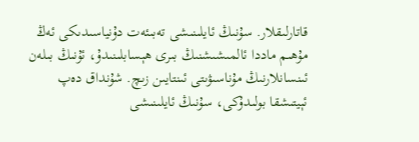قاتارلىقلار. سۇنىڭ ئايلىنىشى تەبىئەت دۇنياسىدىكى ئەڭ مۇھىم ماددا ئالمىشىشنىڭ بىرى ھېسابلىنىدۇ، ئۇنىڭ بىلەن ئىنسانلارنىڭ مۇناسىۋىتى ئىنتايىن زىچ. شۇنداق دەپ ئېيتىشقا بولىدۇكى، سۇنىڭ ئايلىنىشى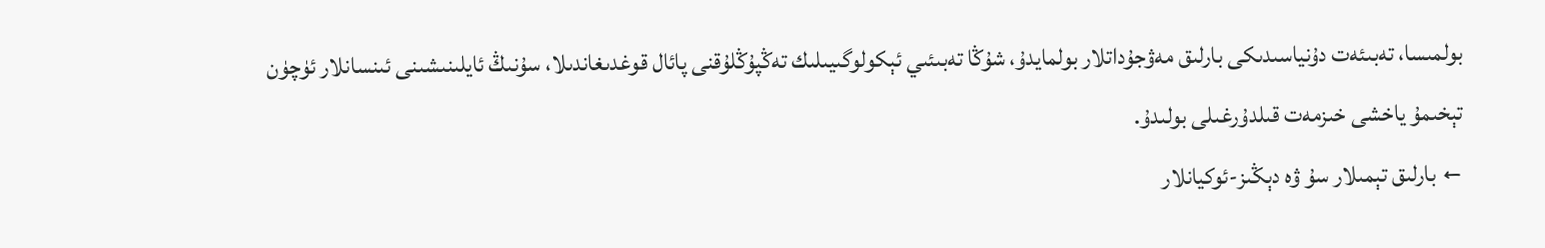بولمىسا، تەبىئەت دۇنياسىدىكى بارلىق مەۋجۇداتلار بولمايدۇ، شۇڭا تەبىئىي ئېكولوگىيىلىك تەڭپۇڭلۇقنى پائال قوغدىغاندىلا، سۇنىڭ ئايلىنىشىنى ئىنسانلار ئۈچۈن تېخىمۇ ياخشى خىزمەت قىلدۇرغىلى بولىدۇ.
← بارلىق تېمىلار سۇ ۋە دېڭىز-ئوكيانلار